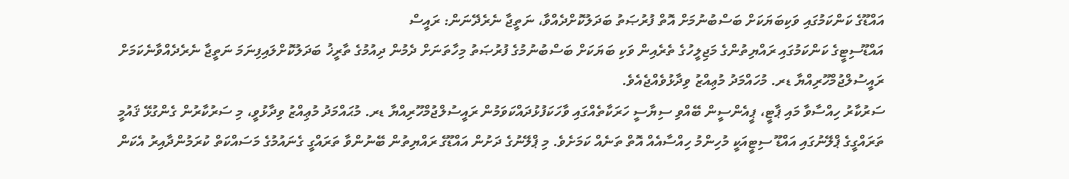އައްޑޫގެ ކަންކަމުގައި ވަކިބަޔަކަށް ބަސްބުނުމަށް އޮތް ފުރުޞަތު ބަދަލުކޮށްދެއްވާ، ނަތީޖާ ނެރެދޭނަން: ރައީސް
އައްޑޫސިޓީގެ ކަންކަމުގައި ރައްޔިތުންގެ މަޖިލީހުގެ ތެރެއިން ވަކި ބަޔަކަށް ބަސްބުނުމުގެ ފުރުޞަތު މިހާތަނަށް ދެމުން ދިއުމުގެ ތާރީޚު ބަދަލުކޮށްލައިފިނަމަ ނަތީޖާ ނެރެދެއްވާނެކަމަށް ރައީސުލްޖުމްހޫރިއްޔާ ޑރ. މުހައްމަދު މުޢިއްޒު ވިދާޅުވެއްޖެއެވެ.
ސަރުކާރު ހިއްސާވާ މައި ޕާޓީ، ޕީއެންސީން ބޭއްވި ސިޔާސީ ހަރަކާތެއްގައި ވާހަކަފުޅުދައްކަވަމުން ރައީސުލްޖުމްހޫރިއްޔާ ޑރ. މުޙައްމަދު މުޢިއްޒު ވިދާޅުވީ، މި ސަރުކާރުން ގެންގުޅޭ ޤައުމީ ތަރައްގީގެ ޕްލޭނުގައި އައްޑޫ ސިޓީއަކީ މުހިންމު ހިއްސާއެއް އޮތް ތަނެއް ކަމަށެވެ. މި ޕްލޭނުގެ ދަށުން އައްޑޫގެ ރައްޔިތުން ބޭނުންވާ ތަރައްގީ ގެނައުމުގެ މަސައްކަތް ކުރަމުންދާއިރު އެކަން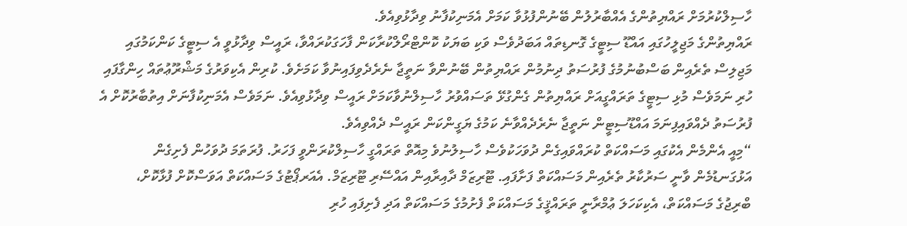ހާސިލްކުރުމަށް ރައްޔިތުންގެ އެއްބާރުލުން ބޭނުންފުޅުވާ ކަމަށް އެމަނިކުފާނު ވިދާޅުވިއެވެ.
ރައްޔިތުންގެ މަޖިލީހުގައި އައްޑޫ ސިޓީގެ ގޮނޑިތައް އަބަދުވެސް ވަކި ބަޔަކު ކޮންޓްރޯލްކުރާކަން ފާހަގަކުރައްވާ، ރައީސް ވިދާޅުވީ އެ ސިޓީގެ ކަންކަމުގައި މަޖިލިސް ތެރެއިން ބަސްބުނުމުގެ ފުރުސަތު ދިނުމުން ރައްޔިތުން ބޭނުންވާ ނަތީޖާ ނެރެދެވިފައިނުވާ ކަމަށެވެ. ކުރިން އެކިވަރުގެ މަޝްރޫޢުތައް ހިންގާފައި ހުރި ނަމަވެސް މުޅި ސިޓީގެ ތަރައްގީއަށް ރައްޔިތުން ގެންގުޅޭ ތަސައްވުރު ހާސިލްނުވާކަމަށް ރައީސް ވިދާޅުވިއެވެ. ނަމަވެސް އެމަނިކުފާނަށް އިތުބާރުކޮށް އެ ފުރުސަތު ދެއްވައިފިނަމަ އައްޑޫސިޓީން ނަތީޖާ ނެރެދެއްވާނެ ކަމުގެ ޔަގީންކަން ރައީސް ދެއްވިއެވެ.
“މިއީ އެންމެން އެކުގައި މަސައްކަތް ކުރައްވައިގެން ދުވަހަކުވެސް ހާސިލުނުވެ މިއޮތް ތަރައްގީ ހާސިލްކުރަންވީ ފަހަރު. ފުރަތަމަ ދުވަހުން ފެށިގެން އަޅުގަނޑުމެން ވާނީ ސަރުކާރު ތެރެއިން މަސައްކަތް ފަށާފައި. ޓޫރިޒަމް ދާއިރާއިން އައްސޭރި ޓޫރިޒަމް. އެއަރޕޯޓުގެ މަސައްކަތް އަވަސްކޮށް ފުޅާކޮށް، ބްރިޖުގެ މަސައްކަތް، އެކިކަހަލަ ޢުމްރާނީ ތަރައްޤީގެ މަސައްކަތް ފެށުމުގެ މަސައްކަތް އަދި ފެށިފައި ހުރި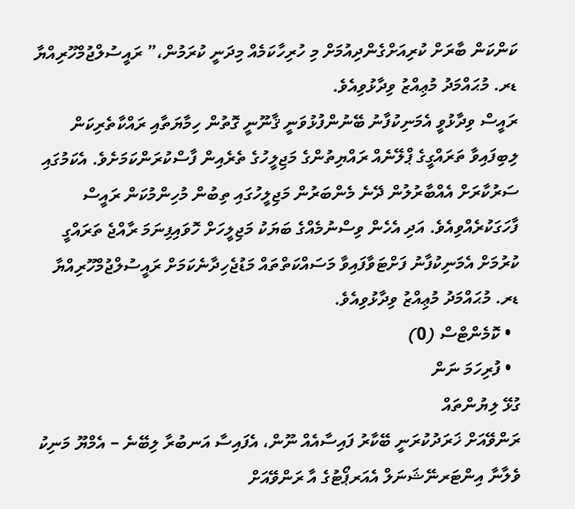ކަންކަން ބާރަށް ކުރިއަށްގެންދިއުމަށް މި ހުރިހާކަމެއް މިދަނީ ކުރަމުން،” ރައީސުލްޖުމްހޫރިއްޔާ ޑރ. މުޙައްމަދު މުޢިއްޒު ވިދާޅުވިއެވެ.
ރައީސް ވިދާޅުވީ އެމަނިކުފާނު ބޭނުންފުޅުވަނީ ޤާނޫނީ ގޮތުން ހިމާޔަތާއި ރައްކާތެރިކަން ލިބިފައިވާ ތަރައްގީގެ ޕްލޭނެއް ރައްޔިތުންގެ މަޖިލީހުގެ ތެރެއިން ފާސްކުރަންކަމަށެވެ. އެކަމުގައި ސަރުކާރަށް އެއްބާރުލުން ދޭނެ މެންބަރުން މަޖިލީހުގައި ތިބުން މުހިންމުކަން ރައީސް ފާހަގަކުރެއްވިއެވެ. އަދި އެހެން ވިސްނުމެއްގެ ބަޔަކު މަޖިލީހަށް ހޮވައިފިނަމަ ރާއްޖެ ތަރައްގީ ކުރުމަށް އެމަނިކުފާނު ފަށްޓަވާފައިވާ މަސައްކަތްތައް މަޑުޖެހިދާނެކަމަށް ރައީސުލްޖުމްހޫރިއްޔާ ޑރ. މުޙައްމަދު މުޢިއްޒު ވިދާޅުވިއެވެ.
  • ކޮމެންޓްސް (0)
  • ފުރިހަމަ ނަން
ގުޅޭ ލިޔުންތައް
ރަންވޭއަށް ޚަރަދުކުރަނީ ބޭކާރު ފައިސާއެއް ނޫން، އެފައިސާ އަނބުރާ ލިބޭނެ – އެމްޔޫ މަނިކު
ވެލާނާ އިންޓަރނޭޝަނަލް އެއަރޕޯޓުގެ އާ ރަންވޭއަށް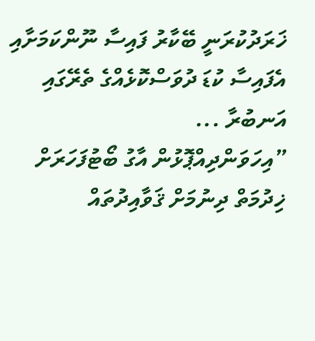ޚަރަދުކުރަނީ ބޭކާރު ފައިސާ ނޫންކަމަށާއި އެފައިސާ ކުޑަ ދުވަސްކޮޅެއްގެ ތެރޭގައި އަނބުރާ ...
”އިހަވަންދިއްޕޮޅުން އާގު ބޯޓުފަހަރަށް ޚިދުމަތް ދިނުމަށް ޤަވާއިދުތައް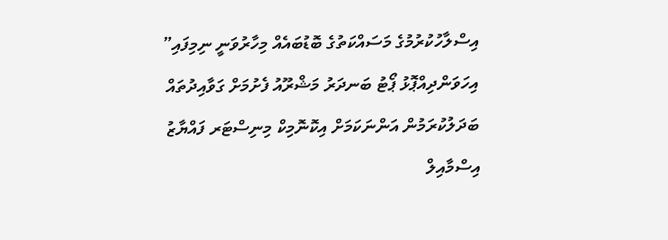އިސްލާހުކުރުމުގެ މަސައްކަތުގެ ބޮޑުބައެއް މިހާރުވަނީ ނިމިފައި”
އިހަވަންދިއްޕޮޅު ޕޯޓު ބަނދަރު މަޝްރޫއު ފެށުމަށް ގަވާއިދުތައް ބަދަލުކުރަމުން އަންނަކަމަށް އިކޮނޮމިކް މިނިސްޓަރ ފައްޔާޒު އިސްމާއިލް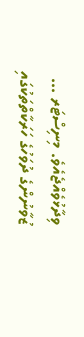ވިދާޅުވެއްޖެއެވެ. މިނިސްޓަރ ...
ޒުވާނުންގެ ދުވަހުގެ ހަރަކާތްތަކުގައި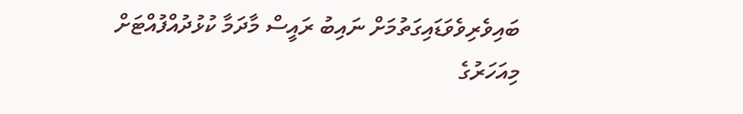ބައިވެރިވެވަޑައިގަތުމަށް ނައިބު ރައީސް މާދަމާ ކުޅުދުއްފުއްޓަށް
މިއަހަރުގެ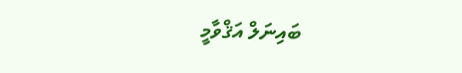ބައިނަލް އަޤްވާމީ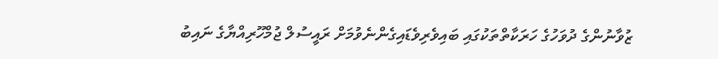ޒުވާނުންގެ ދުވަހުގެ ހަރަކާތްތަކުގައި ބައިވެރިވެޑައިގެންނެވުމަށް ރައީސުލް ޖުމްހޫރިއްޔާގެ ނައިބު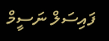ފައިސަލް ނަސީމް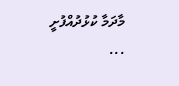މާދަމާ ކުޅުދުއްފުށީ ...